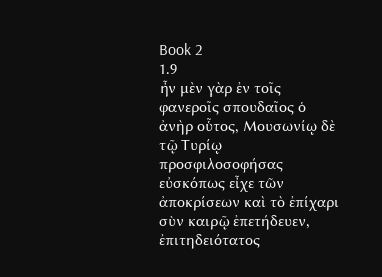Book 2
1.9
ἦν μὲν γὰρ ἐν τοῖς φανεροῖς σπουδαῖος ὁ ἀνὴρ οὗτος, Μουσωνίῳ δὲ τῷ Τυρίῳ προσφιλοσοφήσας εὐσκόπως εἶχε τῶν ἀποκρίσεων καὶ τὸ ἐπίχαρι σὺν καιρῷ ἐπετήδευεν, ἐπιτηδειότατος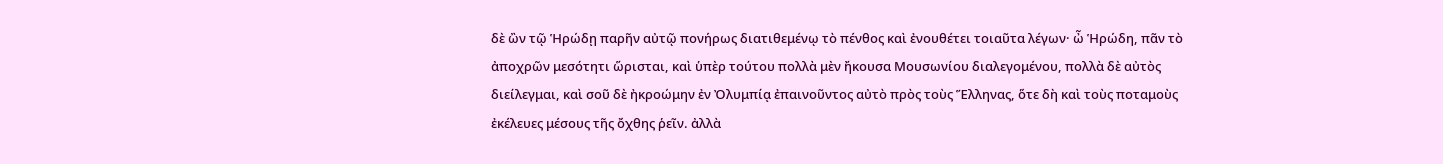δὲ ὢν τῷ Ἡρώδῃ παρῆν αὐτῷ πονήρως διατιθεμένῳ τὸ πένθος καὶ ἐνουθέτει τοιαῦτα λέγων· ὦ Ἡρώδη, πᾶν τὸ ἀποχρῶν μεσότητι ὥρισται, καὶ ὑπὲρ τούτου πολλὰ μὲν ἤκουσα Μουσωνίου διαλεγομένου, πολλὰ δὲ αὐτὸς διείλεγμαι, καὶ σοῦ δὲ ἠκροώμην ἐν Ὀλυμπίᾳ ἐπαινοῦντος αὐτὸ πρὸς τοὺς Ἕλληνας, ὅτε δὴ καὶ τοὺς ποταμοὺς ἐκέλευες μέσους τῆς ὄχθης ῥεῖν. ἀλλὰ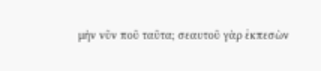μὴν νῦν ποῦ ταῦτα; σεαυτοῦ γὰρ ἐκπεσὼν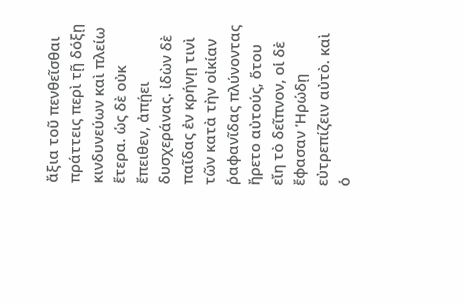ἄξια τοῦ πενθεῖσθαι πράττεις περὶ τῇ δόξῃ κινδυνεύων καὶ πλείω ἕτερα. ὡς δὲ οὐκ ἔπειθεν, ἀπῄει δυσχεράνας. ἰδὼν δὲ παῖδας ἐν κρήνῃ τινὶ τῶν κατὰ τὴν οἰκίαν ῥαφανῖδας πλύνοντας ἤρετο αὐτούς, ὅτου εἴη τὸ δεῖπνον, οἱ δὲ ἔφασαν Ἡρώδῃ εὐτρεπίζειν αὐτὸ. καὶ ὁ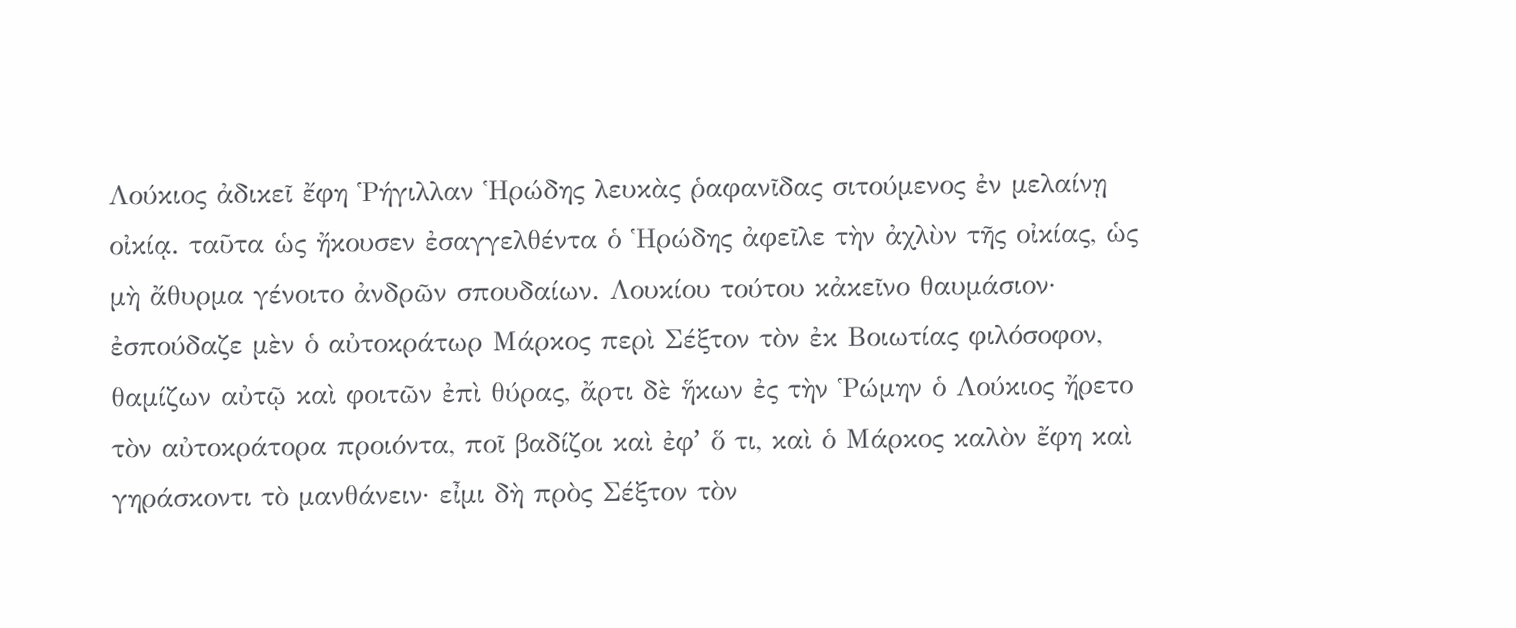Λούκιος ἀδικεῖ ἔφη Ῥήγιλλαν Ἡρώδης λευκὰς ῥαφανῖδας σιτούμενος ἐν μελαίνῃ οἰκίᾳ. ταῦτα ὡς ἤκουσεν ἐσαγγελθέντα ὁ Ἡρώδης ἀφεῖλε τὴν ἀχλὺν τῆς οἰκίας, ὡς μὴ ἄθυρμα γένοιτο ἀνδρῶν σπουδαίων. Λουκίου τούτου κἀκεῖνο θαυμάσιον· ἐσπούδαζε μὲν ὁ αὐτοκράτωρ Μάρκος περὶ Σέξτον τὸν ἐκ Βοιωτίας φιλόσοφον, θαμίζων αὐτῷ καὶ φοιτῶν ἐπὶ θύρας, ἄρτι δὲ ἥκων ἐς τὴν Ῥώμην ὁ Λούκιος ἤρετο τὸν αὐτοκράτορα προιόντα, ποῖ βαδίζοι καὶ ἐφʼ ὅ τι, καὶ ὁ Μάρκος καλὸν ἔφη καὶ γηράσκοντι τὸ μανθάνειν· εἶμι δὴ πρὸς Σέξτον τὸν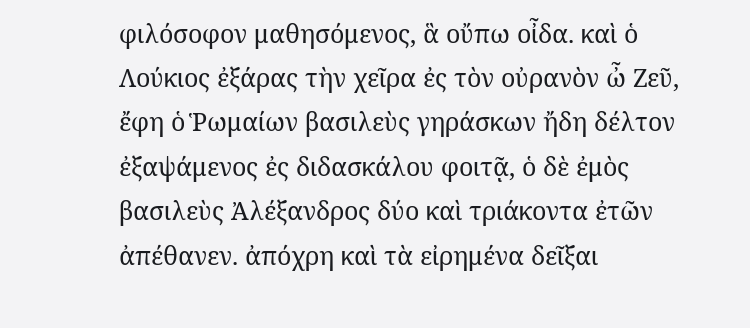φιλόσοφον μαθησόμενος, ἃ οὔπω οἶδα. καὶ ὁ Λούκιος ἐξάρας τὴν χεῖρα ἐς τὸν οὐρανὸν ὦ Ζεῦ, ἔφη ὁ Ῥωμαίων βασιλεὺς γηράσκων ἤδη δέλτον ἐξαψάμενος ἐς διδασκάλου φοιτᾷ, ὁ δὲ ἐμὸς βασιλεὺς Ἀλέξανδρος δύο καὶ τριάκοντα ἐτῶν ἀπέθανεν. ἀπόχρη καὶ τὰ εἰρημένα δεῖξαι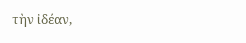τὴν ἰδέαν,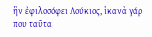ἣν ἐφιλοσόφει Λούκιος, ἱκανὰ γάρ που ταῦτα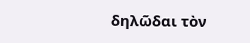δηλῶδαι τὸν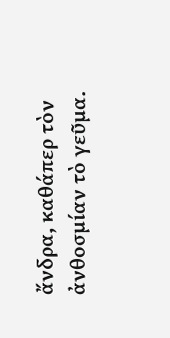ἄνδρα, καθάπερ τὸν ἀνθοσμίαν τὸ γεῦμα.